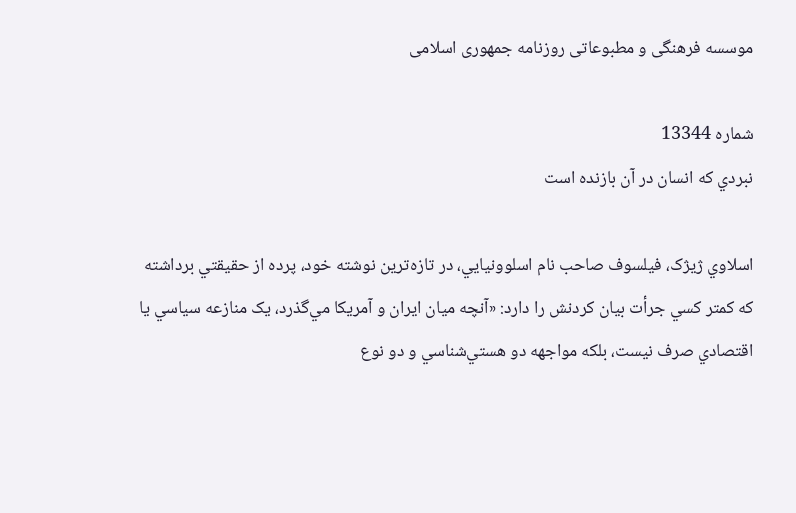موسسه فرهنگی و مطبوعاتی روزنامه جمهوری اسلامی

شماره 13344
نبردي که انسان در آن بازنده ‌‌است

اسلاوي ژيژک، فيلسوف صاحب نام اسلوونيايي، در تازه‌ترين نوشته خود، پرده از حقيقتي برداشته که کمتر کسي جرأت بيان کردنش را دارد: «آنچه ميان ايران و آمريکا مي‌گذرد، يک منازعه سياسي يا اقتصادي صرف نيست، بلکه مواجهه دو هستي‌شناسي و دو نوع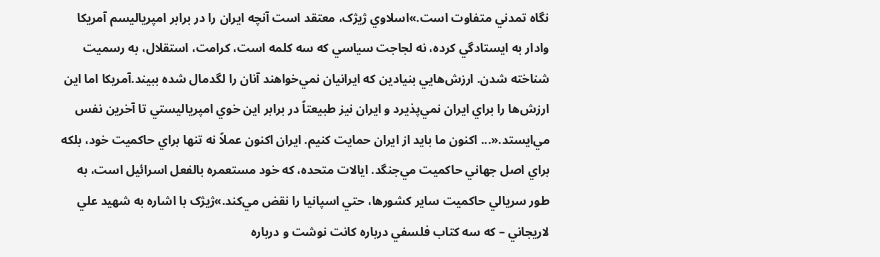نگاه تمدني متفاوت است.»اسلاوي ژيژک، معتقد است آنچه ايران را در برابر امپرياليسم آمريکا وادار به ايستادگي کرده، نه لجاجت سياسي که سه کلمه است، کرامت، استقلال، به رسميت شناخته شدن. ارزش‌هايي بنيادين که ايرانيان نمي‌خواهند آنان را لگدمال شده ببيند.آمريکا اما اين ارزش‌ها را براي ايران نمي‌پذيرد و ايران نيز طبيعتاً در برابر اين خوي امپرياليستي تا آخرين نفس مي‌ايستد.«... اکنون ما بايد از ايران حمايت کنيم. ايران اکنون عملاً نه تنها براي حاکميت خود، بلکه براي اصل جهاني حاکميت مي‌جنگد. ايالات متحده، که خود مستعمره بالفعل اسرائيل است، به طور سريالي حاکميت ساير کشورها، حتي اسپانيا را نقض مي‌کند.»ژيژک با اشاره به شهيد علي لاريجاني – که سه کتاب فلسفي درباره کانت نوشت و درباره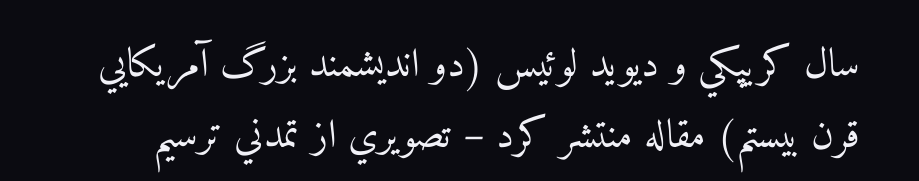سال کريپکي و ديويد لوئيس (دو انديشمند بزرگ آمريکايي قرن بيستم) مقاله منتشر کرد – تصويري از تمدني ترسيم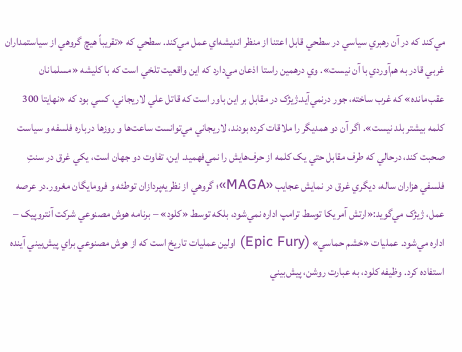مي‌کند که در آن رهبري سياسي در سطحي قابل اعتنا از منظر انديشه‌اي عمل مي‌کند. سطحي که «تقريباً هيچ گروهي از سياستمداران غربي قادر به هم‌آوردي با آن نيست». وي در‌همين راستا اذعان مي‌دارد که اين واقعيت تلخي است که با کليشه «مسلمانان عقب‌مانده» که غرب ساخته، جور درنمي‌آيد.ژيژک در مقابل بر اين باور است که قاتل علي لاريجاني، کسي بود که «نهايتا 300 کلمه بيشتر بلد نيست». اگر آن دو همديگر را ملاقات کرده بودند، لاريجاني مي‌توانست ساعت‌ها و روزها درباره فلسفه و سياست صحبت کند، درحالي که طرف مقابل حتي يک کلمه از حرف‌هايش را نمي‌فهميد. اين، تفاوت دو جهان است، يکي غرق در سنتِ فلسفي هزاران ساله، ديگري غرق در نمايش عجايب «MAGA»؛ گروهي از نظريه‌پردازان توطئه و فرومايگان مغرور.در عرصه عمل، ژيژک مي‌گويد:«ارتش آمريکا توسط ترامپ اداره نمي‌شود، بلکه توسط «کلود» – برنامه هوش مصنوعي شرکت آنتروپيک – اداره مي‌شود. عمليات «خشم حماسي» (Epic Fury) اولين عمليات تاريخ است که از هوش مصنوعي براي پيش‌بيني آينده استفاده کرد. وظيفه کلود، به عبارت روشن، پيش‌بيني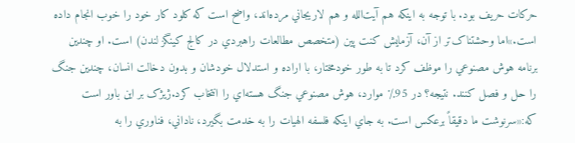حرکات حريف بود. با توجه به اينکه هم آيت‌الله و هم لاريجاني مرده‌اند، واضح است که کلود کار خود را خوب انجام داده است.»اما وحشتناک‌تر از آن، آزمايش کنت پين (متخصص مطالعات راهبردي در کالج کينگز لندن) است. او چندين برنامه هوش مصنوعي را موظف کرد تا به طور خودمختار، با اراده و استدلال خودشان و بدون دخالت انسان، چندين جنگ را حل و فصل کنند. نتيجه؟ در 95٪ موارد، هوش مصنوعي جنگ هسته‌اي را انتخاب کرد.ژيژک بر اين باور است که:«سرنوشت ما دقيقاً برعکس است. به جاي اينکه فلسفه الهيات را به خدمت بگيرد، ناداني، فناوري را به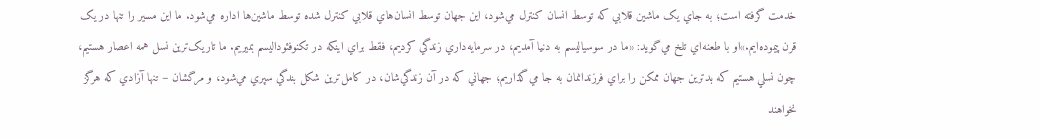خدمت گرفته است؛ به جاي يک ماشين قلابي که توسط انسان کنترل مي‌شود، اين جهان توسط انسان‌هاي قلابي کنترل شده توسط ماشين‌ها اداره مي‌شود. ما اين مسير را تنها در يک قرن پيموده‌ايم.»او با طعنه‌اي تلخ مي‌گويد: «ما در سوسياليسم به دنيا آمديم، در سرمايه‌داري زندگي کرديم، فقط براي اينکه در تکنوفئوداليسم بميريم. ما تاريک‌ترين نسل همه اعصار هستيم، چون نسلي هستيم که بدترين جهان ممکن را براي فرزندانمان به جا مي‌گذاريم؛ جهاني که در آن زندگي‌شان، در کامل‌ترين شکل بندگي سپري مي‌شود، و مرگشان – تنها آزادي که هرگز نخواهند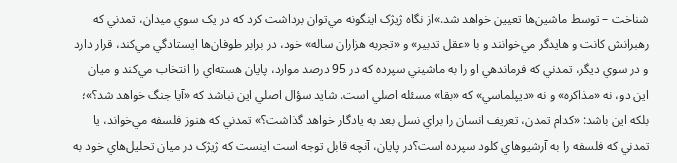شناخت – توسط ماشين‌ها تعيين خواهد شد.»از نگاه ژيژک اينگونه مي‌توان برداشت کرد که در يک سوي ميدان، تمدني که رهبرانش کانت و هايدگر مي‌خوانند و با «عقل تدبير» و «تجربه هزاران ساله» خود، در برابر طوفان‌ها ايستادگي مي‌کند، قرار دارد و در سوي ديگر، تمدني که فرماندهي او را به ماشيني سپرده که در 95 درصد موارد، پايان هسته‌اي را انتخاب مي‌کند و ميان اين دو، نه «مذاکره» و نه «ديپلماسي» که «بقا» مسئله اصلي است. شايد سؤال اصلي اين نباشد که «آيا جنگ خواهد شد؟»؛ بلکه اين باشد: «کدام تمدن، تعريف انسان را براي نسل بعد به يادگار خواهد گذاشت؟» تمدني که هنوز فلسفه مي‌خواند، يا تمدني که فلسفه را به آرشيوهاي کلود سپرده است؟در پايان، آنچه قابل توجه است اينست که ژيژک در ميان تحليل‌هاي خود به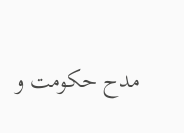مدح حکومت و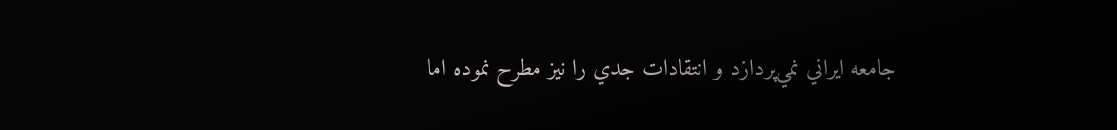جامعه ايراني نمي‌پردازد و انتقادات جدي را نيز مطرح نموده اما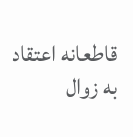قاطعانه اعتقاد به زوال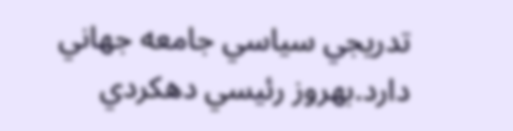تدريجي سياسي جامعه جهاني دارد.بهروز رئيسي دهکردي